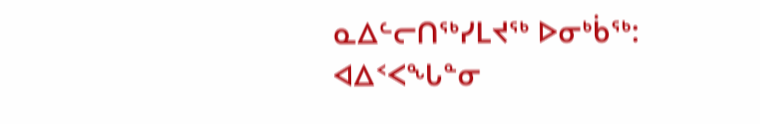ᓇᐃᓪᓕᑎᖅᓯᒪᔪᖅ ᐅᓂᒃᑳᖅ:
ᐊᐃᑉᐸᖓᓐᓂ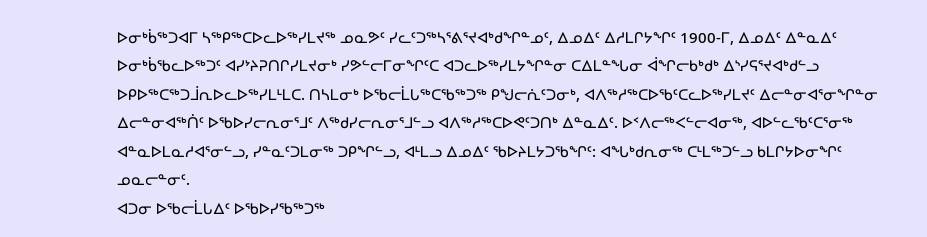ᐅᓂᒃᑳᖅᑐᐊᒥ ᓴᖅᑭᖅᑕᐅᓚᐅᖅᓯᒪᔪᖅ ᓄᓇᕗᑦ ᓯᓚᑦᑐᖅᓴᕐᕕᕐᔪᐊᒃᑯᖏᓐᓄᑦ, ᐃᓄᐃᑦ ᐃᓱᒪᒋᔭᖏᑦ 1900-ᒥ, ᐃᓄᐃᑦ ᐃᓐᓇᐃᑦ ᐅᓂᒃᑳᖃᓚᐅᖅᑐᑦ ᐊᓯᔾᔨᕈᑎᒋᓯᒪᔪᓂᒃ ᓯᕗᓪᓕᒥᓂᖏᑦᑕ ᐊᑐᓚᐅᖅᓯᒪᔭᖏᓐᓂ ᑕᐃᒪᓐᖓᓂ ᐋᖏᓕᑲᒃᑯᒃ ᐃᔅᓯᕋᕐᔪᐊᒃᑯᓪᓗ ᐅᑭᐅᖅᑕᖅᑐᒨᕆᐅᓚᐅᖅᓯᒪᒻᒪᑕ. ᑎᓴᒪᓂᒃ ᐅᖃᓕᒫᒐᖅᑕᖃᖅᑐᖅ ᑭᖑᓕᕇᑦᑐᓂᒃ, ᐊᐱᖅᓱᖅᑕᐅᖃᑦᑕᓚᐅᖅᓯᒪᔪᑦ ᐃᓕᓐᓂᐊᕐᓂᖏᓐᓂ ᐃᓕᓐᓂᐊᖅᑏᑦ ᐅᖃᐅᓯᓕᕆᓂᕐᒧᑦ ᐱᖅᑯᓯᓕᕆᓂᕐᒧᓪᓗ ᐊᐱᖅᓱᖅᑕᐅᕙᑦᑐᑎᒃ ᐃᓐᓇᐃᑦ. ᐅᑉᐱᓕᖅᐸᓪᓕᐊᓂᖅ, ᐊᐅᓪᓚᖃᑦᑕᕐᓂᖅ ᐊᓐᓇᐅᒪᓇᓱᐊᕐᓂᓪᓗ, ᓯᓐᓇᑦᑐᒪᓂᖅ ᑐᑭᖏᓪᓗ, ᐊᒻᒪᓗ ᐃᓄᐃᑦ ᖃᐅᔨᒪᔭᑐᖃᖏᑦ: ᐊᖓᒃᑯᕆᓂᖅ ᑕᒻᒪᖅᑐᓪᓗ ᑲᒪᒋᔭᐅᓂᖏᑦ ᓄᓇᓕᓐᓂᑦ.
ᐊᑐᓂ ᐅᖃᓕᒫᒐᐃᑦ ᐅᖃᐅᓯᖃᖅᑐᖅ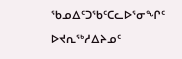ᖃᓄᐃᑦᑐᖃᑦᑕᓚᐅᕐᓂᖏᑦ ᐅᔪᕆᖅᓱᐃᔨᓄᑦ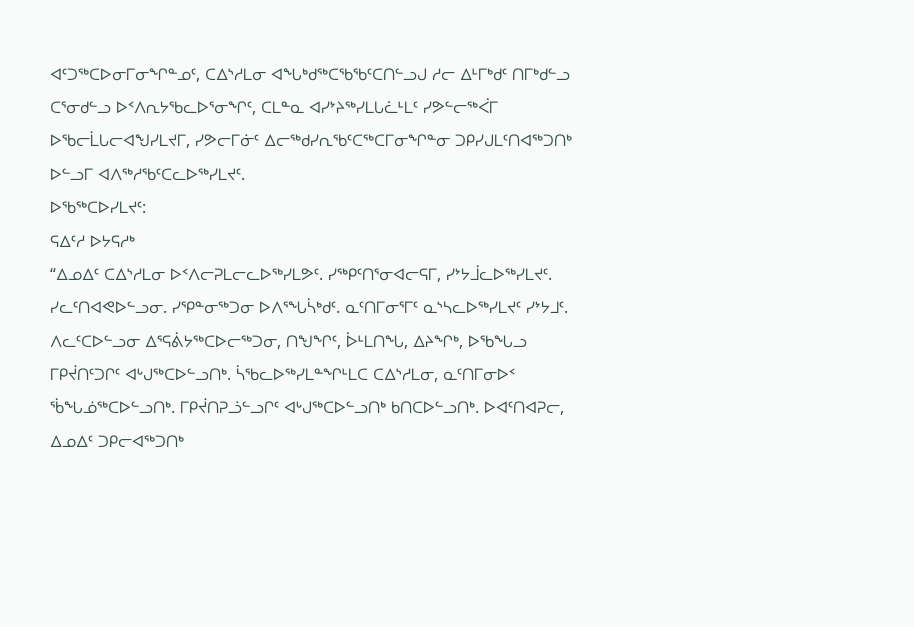ᐊᑦᑐᖅᑕᐅᓂᒥᓂᖏᓐᓄᑦ, ᑕᐃᔅᓱᒪᓂ ᐊᖓᒃᑯᖅᑕᖃᖃᑦᑕᑎᓪᓗᒍ ᓱᓕ ᐃᒻᒥᒃᑯᑦ ᑎᒥᒃᑯᓪᓗ ᑕᕐᓂᑯᓪᓗ ᐅᑉᐱᕆᔭᖃᓚᐅᕐᓂᖏᑦ, ᑕᒪᓐᓇ ᐊᓯᔾᔨᖅᓯᒪᒐᓛᒻᒪᑦ ᓯᕗᓪᓕᖅᐹᒥ ᐅᖃᓕᒫᒐᓕᐊᖑᓯᒪᔪᒥ, ᓯᕗᓕᒥᓃᑦ ᐃᓕᖅᑯᓯᕆᖃᑦᑕᖅᑕᒥᓂᖏᓐᓂ ᑐᑭᓯᒍᒪᑦᑎᐊᖅᑐᑎᒃ ᐅᓪᓗᒥ ᐊᐱᖅᓱᖃᑦᑕᓚᐅᖅᓯᒪᔪᑦ.
ᐅᖃᖅᑕᐅᓯᒪᔪᑦ:
ᕋᐃᑦᓱ ᐅᔭᕋᓱᒃ
“ᐃᓄᐃᑦ ᑕᐃᔅᓱᒪᓂ ᐅᑉᐱᓕᕈᒪᓕᓚᐅᖅᓯᒪᕗᑦ. ᓯᖅᑭᑦᑎᕐᓂᐊᓕᕋᒥ, ᓯᔾᔭᒨᓚᐅᖅᓯᒪᔪᑦ. ᓯᓚᑦᑎᐊᕙᐅᓪᓗᓂ. ᓯᕿᓐᓂᖅᑐᓂ ᐅᐱᕐᖓᓵᒃᑯᑦ. ᓇᑦᑎᒥᓂᕐᒥᑦ ᓇᔅᓴᓚᐅᖅᓯᒪᔪᑦ ᓯᔾᔭᒧᑦ. ᐱᓚᑦᑕᐅᓪᓗᓂ ᐃᕐᕋᕖᔭᖅᑕᐅᓕᖅᑐᓂ, ᑎᖑᖏᑦ, ᐆᒻᒪᑎᖓ, ᐃᔨᖏᒃ, ᐅᖃᖓᓗ ᒥᑭᔫᑎᑦᑐᒋᑦ ᐊᒡᒍᖅᑕᐅᓪᓗᑎᒃ. ᓵᖃᓚᐅᖅᓯᒪᓐᖏᒻᒪᑕ ᑕᐃᔅᓱᒪᓂ, ᓇᑦᑎᒥᓂᐅᑉ ᖄᖓᓅᖅᑕᐅᓪᓗᑎᒃ. ᒥᑭᔫᑎᕈᓘᓪᓗᒋᑦ ᐊᒡᒍᖅᑕᐅᓪᓗᑎᒃ ᑲᑎᑕᐅᓪᓗᑎᒃ. ᐅᐊᑦᑎᐊᕈᓕ, ᐃᓄᐃᑦ ᑐᑭᓕᐊᖅᑐᑎᒃ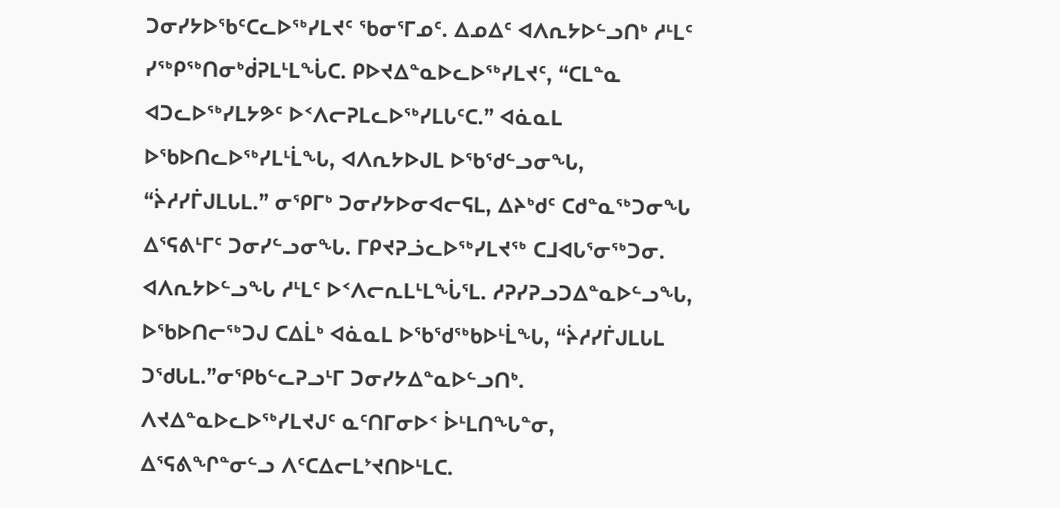ᑐᓂᓯᔭᐅᖃᑦᑕᓚᐅᖅᓯᒪᔪᑦ ᖃᓂᕐᒥᓄᑦ. ᐃᓄᐃᑦ ᐊᐱᕆᔭᐅᓪᓗᑎᒃ ᓱᒻᒪᑦ ᓯᖅᑭᖅᑎᓂᒃᑰᕈᒪᒻᒪᖔᑕ. ᑭᐅᔪᐃᓐᓇᐅᓚᐅᖅᓯᒪᔪᑦ, “ᑕᒪᓐᓇ ᐊᑐᓚᐅᖅᓯᒪᔭᕗᑦ ᐅᑉᐱᓕᕈᒪᓚᐅᖅᓯᒪᒐᑦᑕ.” ᐊᓈᓇᒪ ᐅᖃᐅᑎᓚᐅᖅᓯᒪᒻᒫᖓ, ᐊᐱᕆᔭᐅᒍᒪ ᐅᖃᖁᓪᓗᓂᖓ, “ᔩᓱᓯᒦᒍᒪᒐᒪ.” ᓂᕿᒥᒃ ᑐᓂᓯᔭᐅᓂᐊᓕᕋᒪ, ᐃᔨᒃᑯᑦ ᑕᑯᓐᓇᖅᑐᓂᖓ ᐃᕐᕋᕕᒻᒥᑦ ᑐᓂᓯᓪᓗᓂᖓ. ᒥᑭᔪᕈᓘᓚᐅᖅᓯᒪᔪᖅ ᑕᒧᐊᒐᕐᓂᖅᑐᓂ. ᐊᐱᕆᔭᐅᓪᓗᖓ ᓱᒻᒪᑦ ᐅᑉᐱᓕᕆᒪᒻᒪᖔᕐᒪ. ᓱᕈᓯᕈᓗᑐᐃᓐᓇᐅᓪᓗᖓ, ᐅᖃᐅᑎᓕᖅᑐᒍ ᑕᐃᒫᒃ ᐊᓈᓇᒪ ᐅᖃᖁᖅᑲᐅᒻᒫᖓ, “ᔩᓱᓯᒦᒍᒪᒐᒪ ᑐᖁᒐᒪ.”ᓂᕿᑲᓪᓚᕈᓗᒻᒥ ᑐᓂᓯᔭᐃᓐᓇᐅᓪᓗᑎᒃ. ᐱᔪᐃᓐᓇᐅᓚᐅᖅᓯᒪᔪᒍᑦ ᓇᑦᑎᒥᓂᐅᑉ ᐆᒻᒪᑎᖓᓐᓂ, ᐃᕐᕋᕕᖏᓐᓂᓪᓗ ᐱᑦᑕᐃᓕᒪᔾᔪᑎᐅᒻᒪᑕ.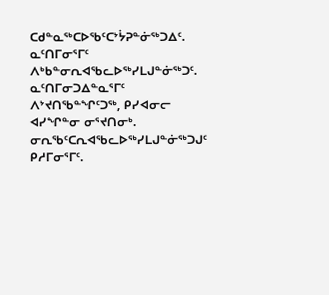ᑕᑯᓐᓇᖅᑕᐅᖃᑦᑕᔾᔮᕈᓐᓃᖅᑐᐃᑦ. ᓇᑦᑎᒥᓂᕐᒥᑦ ᐱᒃᑲᓐᓂᕆᐊᖃᓚᐅᖅᓯᒪᒍᓐᓃᖅᑐᑦ. ᓇᑦᑎᒥᓂᑐᐃᓐᓇᕐᒥᑦ ᐱᔾᔪᑎᖃᓐᖏᑦᑐᖅ, ᑭᓯᐊᓂᓕ ᐊᓯᖏᓐᓂ ᓂᕐᔪᑎᓂᒃ. ᓂᕆᖃᑦᑕᕆᐊᖃᓚᐅᖅᓯᒪᒍᓐᓃᖅᑐᒍᑦ ᑭᓱᒥᓂᕐᒥᑦ.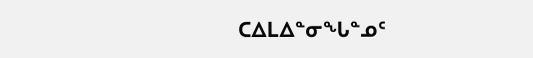ᑕᐃᒪᐃᓐᓂᖓᓐᓄᑦ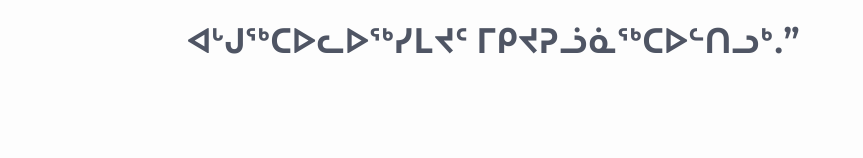ᐊᒡᒍᖅᑕᐅᓚᐅᖅᓯᒪᔪᑦ ᒥᑭᔪᕈᓘᓈᖅᑕᐅᓪᑎᓗᒃ.”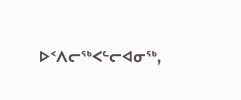ᐅᑉᐱᓕᖅᐸᓪᓕᐊᓂᖅ,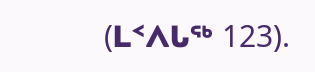(ᒪᑉᐱᒐᖅ 123).